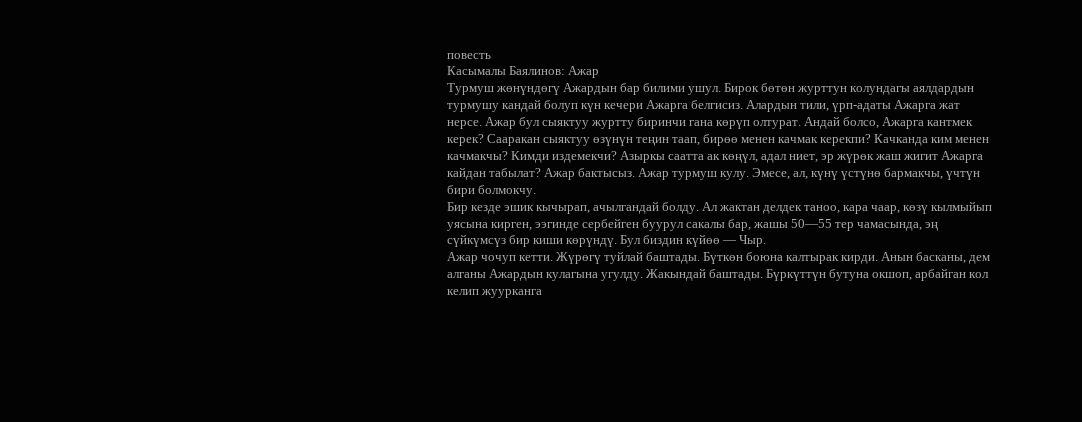повесть
Касымалы Баялинов: Ажар
Турмуш жөнүндөгү Ажардын бар билими ушул. Бирок бөтөн журттун колундагы аялдардын турмушу кандай болуп күн кечери Ажарга белгисиз. Алардын тили, үрп-адаты Ажарга жат нерсе. Ажар бул сыяктуу журтту биринчи гана көрүп олтурат. Андай болсо, Ажарга кантмек керек? Сааракан сыяктуу өзүнүн теңин таап, бирөө менен качмак керекпи? Качканда ким менен качмакчы? Кимди издемекчи? Азыркы саатта ак көңүл, адал ниет, эр жүрөк жаш жигит Ажарга кайдан табылат? Ажар бактысыз. Ажар турмуш кулу. Эмесе, ал, күнү үстүнө бармакчы, үчтүн бири болмокчу.
Бир кезде эшик кычырап, ачылгандай болду. Ал жактан делдек таноо, кара чаар, көзү кылмыйып уясына кирген, ээгинде сербейген буурул сакалы бар, жашы 50—55 тер чамасында, эң сүйкүмсүз бир киши көрүндү. Бул биздин күйөө — Чыр.
Ажар чочуп кетти. Жүрөгү туйлай баштады. Бүткөн боюна калтырак кирди. Анын басканы, дем алганы Ажардын кулагына угулду. Жакындай баштады. Бүркүттүн бутуна окшоп, арбайган кол келип жуурканга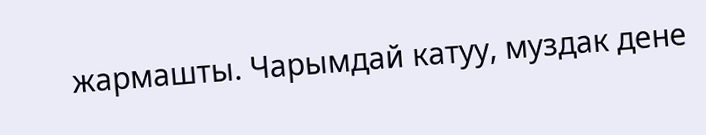жармашты. Чарымдай катуу, муздак дене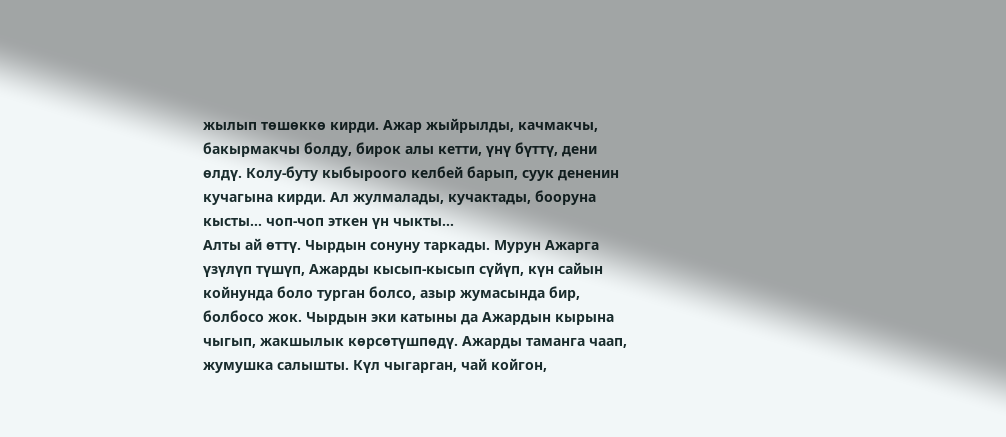жылып төшөккө кирди. Ажар жыйрылды, качмакчы, бакырмакчы болду, бирок алы кетти, үнү бүттү, дени өлдү. Колу-буту кыбыроого келбей барып, суук дененин кучагына кирди. Ал жулмалады, кучактады, бооруна кысты… чоп-чоп эткен үн чыкты…
Алты ай өттү. Чырдын сонуну таркады. Мурун Ажарга үзүлүп түшүп, Ажарды кысып-кысып сүйүп, күн сайын койнунда боло турган болсо, азыр жумасында бир, болбосо жок. Чырдын эки катыны да Ажардын кырына чыгып, жакшылык көрсөтүшпөдү. Ажарды таманга чаап, жумушка салышты. Күл чыгарган, чай койгон,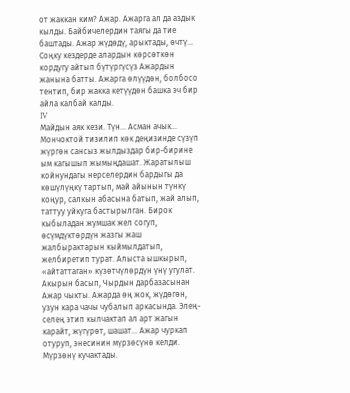от жаккан ким? Ажар. Ажарга ал да аздык кылды. Байбичелердин таягы да тие баштады. Ажар жүдөдү, арыктады, өчтү…
Соңку кездерде алардын көрсөткөн кордугу айтып бүтүргүсүз Ажардын жанына батты. Ажарга өлүүдөн, болбосо тентип, бир жакка кетүүдөн башка эч бир айла калбай калды.
IV
Майдын аяк кези. Түн… Асман ачык… Мончоктой тизилип көк деңизинде сүзүп жүргөн сансыз жылдыздар бир-бирине ым кагышып жымыңдашат. Жаратылыш койнундагы нерселердин бардыгы да көшүлүңкү тартып, май айынын түнкү коңур, салкын абасына батып, жай алып, таттуу уйкуга бастырылган. Бирок кыбыладан жумшак жел согуп, өсүмдүктөрдүн жазгы жаш жалбырактарын кыймылдатып, желбиретип турат. Алыста ышкырып, «айтаттаган» күзөтчүлөрдүн үнү угулат.
Акырын басып, Чырдын дарбазасынан Ажар чыкты. Ажарда өң жок, жүдөгөн, узун кара чачы чубалып аркасында. Элең-селең этип кылчактап ал арт жагын карайт, жүгүрөт, шашат… Ажар чуркап отуруп, энесинин мүрзөсүнө келди. Мүрзөнү кучактады.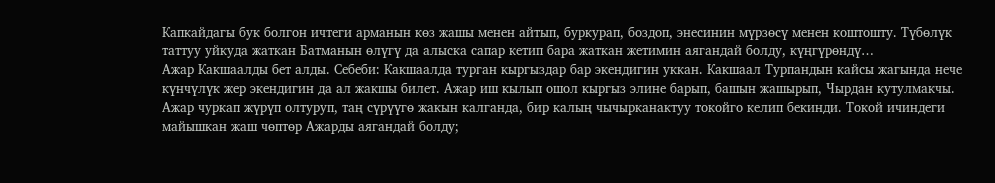Капкайдагы бук болгон ичтеги арманын көз жашы менен айтып, буркурап, боздоп, энесинин мүрзөсү менен коштошту. Түбөлүк таттуу уйкуда жаткан Батманын өлүгү да алыска сапар кетип бара жаткан жетимин аягандай болду, күңгүрөндү…
Ажар Какшаалды бет алды. Себеби: Какшаалда турган кыргыздар бар экендигин уккан. Какшаал Турпандын кайсы жагында нече күнчүлүк жер экендигин да ал жакшы билет. Ажар иш кылып ошол кыргыз элине барып, башын жашырып, Чырдан кутулмакчы.
Ажар чуркап жүрүп олтуруп, таң сүрүүгө жакын калганда, бир калың чычырканактуу токойго келип бекинди. Токой ичиндеги майышкан жаш чөптөр Ажарды аягандай болду;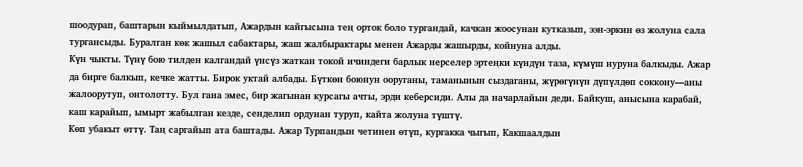шоодурап, баштарын кыймылдатып, Ажардын кайгысына тең орток боло тургандай, качкан жоосунан кутказып, ээн-эркин өз жолуна сала тургансыды. Буралган көк жашыл сабактары, жаш жалбырактары менен Ажарды жашырды, койнуна алды.
Күн чыкты. Түнү бою тилден калгандай үнсүз жаткан токой ичиндеги барлык нерселер эртеңки күндүн таза, күмүш нуруна балкыды. Ажар да бирге балкып, кечке жатты. Бирок уктай албады. Бүткөн боюнун ооруганы, таманынын сыздаганы, жүрөгүнүн дүпүлдөп соккону—аны жалоорутуп, онтолотту. Бул гана эмес, бир жагынан курсагы ачты, эрди кеберсиди. Алы да начарлайын деди. Байкуш, анысына карабай, каш карайып, ымырт жабылган кезде, сенделип ордунан туруп, кайта жолуна түштү.
Көп убакыт өттү. Таң саргайып ата баштады. Ажар Турпандын четинен өтүп, кургакка чыгып, Какшаалдын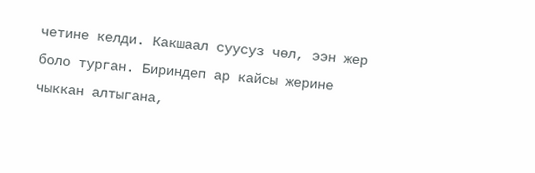четине келди. Какшаал суусуз чөл, ээн жер боло турган. Бириндеп ар кайсы жерине чыккан алтыгана,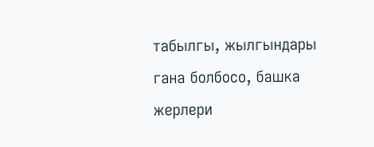табылгы, жылгындары гана болбосо, башка жерлери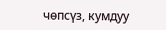чөпсүз, кумдуу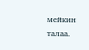мейкин талаа.